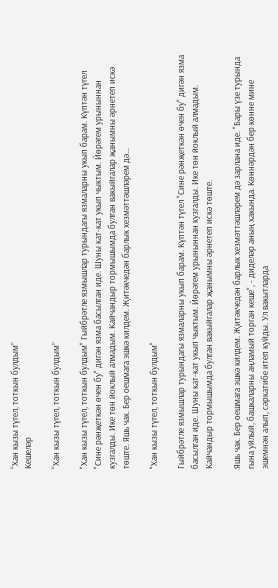“Хан кызы түгел, тоткын булдым”
Кешеләр

“Хан кызы түгел, тоткын булдым”

"Хан кызы түгел, тоткын булдым" Гыйбрәтле язмышлар турындагы язмаларны укып барам. Күптән түгел "Сине рәнҗеткән өчен бу" дигән язма басылган иде. Шуны кат-кат укып чыктым. Йөрәгем урыныннан кузгалды. Ике төн йоклый алмадым. Кайчандыр тормышымда булган вакыйгалар җанымны әрнетеп искә төште. Яшь чак. Бер оешмага эшкә килдем. Җитәкчедән барлык хезмәттәшләрем дә...

"Хан кызы түгел, тоткын булдым"

Гыйбрәтле язмышлар турындагы язмаларны укып барам. Күптән түгел "Сине рәнҗеткән өчен бу" дигән язма басылган иде. Шуны кат-кат укып чыктым. Йөрәгем урыныннан кузгалды. Ике төн йоклый алмадым. Кайчандыр тормышымда булган вакыйгалар җанымны әрнетеп искә төште.

Яшь чак. Бер оешмага эшкә килдем. Җитәкчедән барлык хезмәттәшләрем дә зарлана иде. "Бары үзе турында гына уйлый, башкаларны аңламый торган кеше", - диделәр аның хакында. Көннәрдән бер көнне мине эшемнән алып, сәркатибе итеп куйды. Ул вакытларда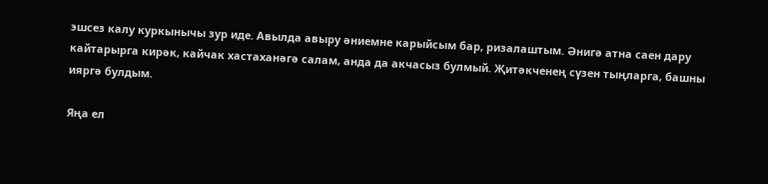эшсез калу куркынычы зур иде. Авылда авыру әниемне карыйсым бар, ризалаштым. Әнигә атна саен дару кайтарырга кирәк, кайчак хастаханәгә салам, анда да акчасыз булмый. Җитәкченең сүзен тыңларга, башны ияргә булдым.

Яңа ел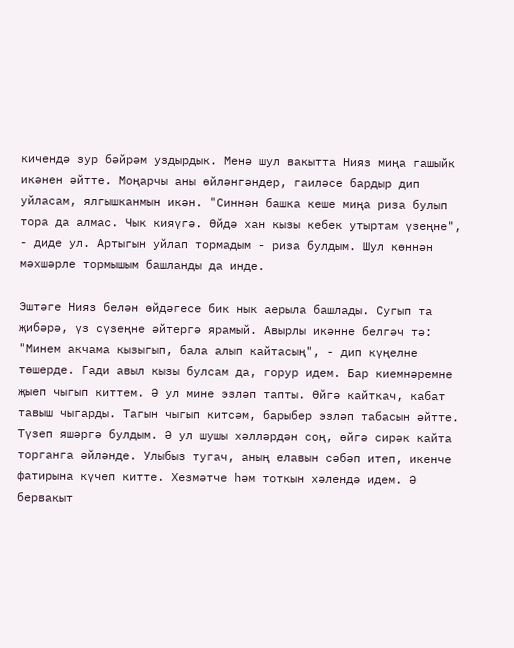кичендә зур бәйрәм уздырдык. Менә шул вакытта Нияз миңа гашыйк икәнен әйтте. Моңарчы аны өйләнгәндер, гаиләсе бардыр дип уйласам, ялгышканмын икән. "Синнән башка кеше миңа риза булып тора да алмас. Чык кияүгә. Өйдә хан кызы кебек утыртам үзеңне", - диде ул. Артыгын уйлап тормадым - риза булдым. Шул көннән мәхшәрле тормышым башланды да инде.

Эштәге Нияз белән өйдәгесе бик нык аерыла башлады. Сугып та җибәрә, үз сүзеңне әйтергә ярамый. Авырлы икәнне белгәч тә: "Минем акчама кызыгып, бала алып кайтасың", - дип күңелне төшерде. Гади авыл кызы булсам да, горур идем. Бар киемнәремне җыеп чыгып киттем. Ә ул мине эзләп тапты. Өйгә кайткач, кабат тавыш чыгарды. Тагын чыгып китсәм, барыбер эзләп табасын әйтте. Түзеп яшәргә булдым. Ә ул шушы хәлләрдән соң, өйгә сирәк кайта торганга әйләнде. Улыбыз тугач, аның елавын сәбәп итеп, икенче фатирына күчеп китте. Хезмәтче һәм тоткын хәлендә идем. Ә бервакыт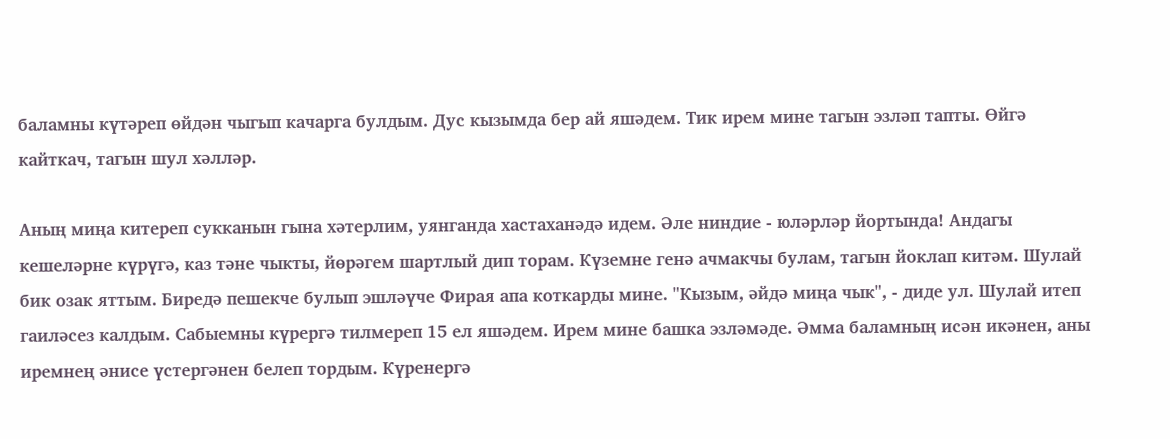баламны күтәреп өйдән чыгып качарга булдым. Дус кызымда бер ай яшәдем. Тик ирем мине тагын эзләп тапты. Өйгә кайткач, тагын шул хәлләр.

Аның миңа китереп сукканын гына хәтерлим, уянганда хастаханәдә идем. Әле ниндие - юләрләр йортында! Андагы кешеләрне күрүгә, каз тәне чыкты, йөрәгем шартлый дип торам. Күземне генә ачмакчы булам, тагын йоклап китәм. Шулай бик озак яттым. Биредә пешекче булып эшләүче Фирая апа коткарды мине. "Кызым, әйдә миңа чык", - диде ул. Шулай итеп гаиләсез калдым. Сабыемны күрергә тилмереп 15 ел яшәдем. Ирем мине башка эзләмәде. Әмма баламның исән икәнен, аны иремнең әнисе үстергәнен белеп тордым. Күренергә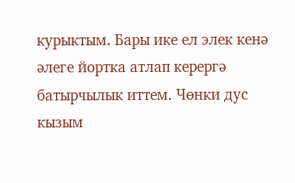курыктым. Бары ике ел элек кенә әлеге йортка атлап керергә батырчылык иттем. Чөнки дус кызым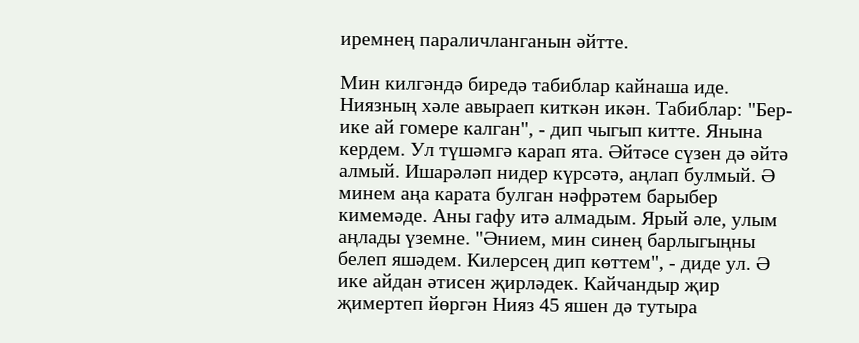иремнең параличланганын әйтте.

Мин килгәндә биредә табиблар кайнаша иде. Ниязның хәле авыраеп киткән икән. Табиблар: "Бер-ике ай гомере калган", - дип чыгып китте. Янына кердем. Ул түшәмгә карап ята. Әйтәсе сүзен дә әйтә алмый. Ишарәләп нидер күрсәтә, аңлап булмый. Ә минем аңа карата булган нәфрәтем барыбер кимемәде. Аны гафу итә алмадым. Ярый әле, улым аңлады үземне. "Әнием, мин синең барлыгыңны белеп яшәдем. Килерсең дип көттем", - диде ул. Ә ике айдан әтисен җирләдек. Кайчандыр җир җимертеп йөргән Нияз 45 яшен дә тутыра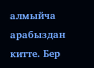алмыйча арабыздан китте. Бер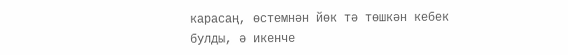карасаң, өстемнән йөк тә төшкән кебек булды, ә икенче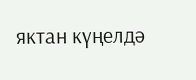яктан күңелдә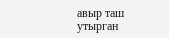авыр таш утырган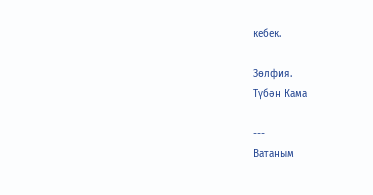кебек.

Зөлфия.
Түбән Кама

---
Ватаным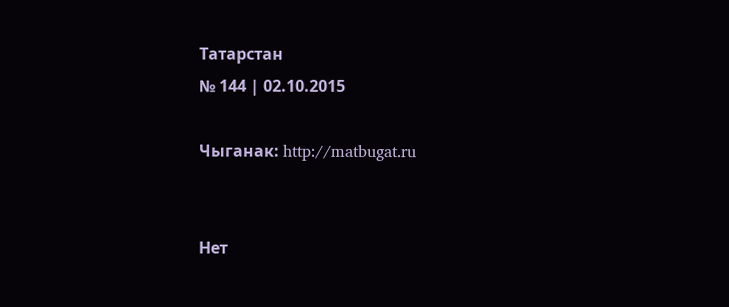Татарстан
№ 144 | 02.10.2015

Чыганак: http://matbugat.ru


Нет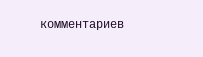комментариев